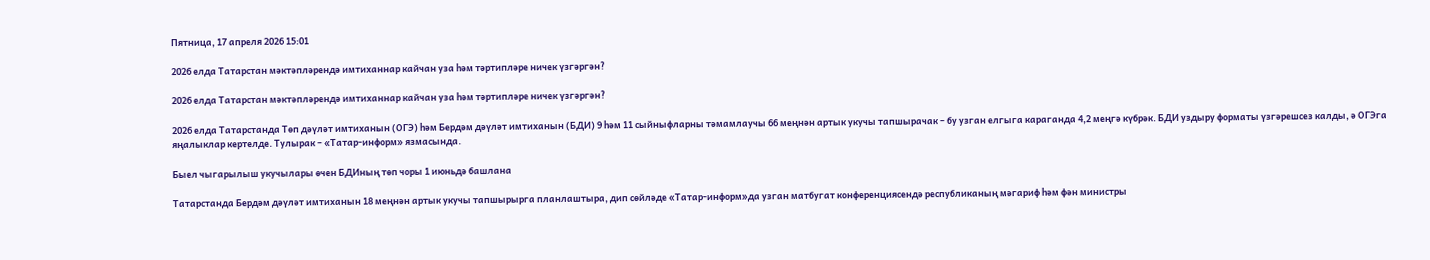Пятница, 17 апреля 2026 15:01

2026 елда Татарстан мәктәпләрендә имтиханнар кайчан уза һәм тәртипләре ничек үзгәргән?

2026 елда Татарстан мәктәпләрендә имтиханнар кайчан уза һәм тәртипләре ничек үзгәргән?

2026 елда Татарстанда Төп дәүләт имтиханын (ОГЭ) һәм Бердәм дәүләт имтиханын (БДИ) 9 һәм 11 сыйныфларны тәмамлаучы 66 меңнән артык укучы тапшырачак – бу узган елгыга караганда 4,2 меңгә күбрәк. БДИ уздыру форматы үзгәрешсез калды, ә ОГЭга яңалыклар кертелде. Тулырак – «Татар-информ» язмасында.

Быел чыгарылыш укучылары өчен БДИның төп чоры 1 июньдә башлана

Татарстанда Бердәм дәүләт имтиханын 18 меңнән артык укучы тапшырырга планлаштыра, дип сөйләде «Татар-информ»да узган матбугат конференциясендә республиканың мәгариф һәм фән министры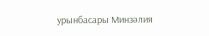урынбасары Минзәлия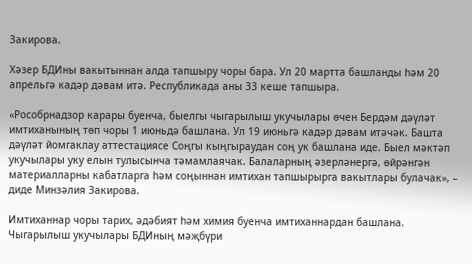Закирова.

Хәзер БДИны вакытыннан алда тапшыру чоры бара. Ул 20 мартта башланды һәм 20 апрельгә кадәр дәвам итә. Республикада аны 33 кеше тапшыра.

«Рособрнадзор карары буенча, быелгы чыгарылыш укучылары өчен Бердәм дәүләт имтиханының төп чоры 1 июньдә башлана. Ул 19 июньгә кадәр дәвам итәчәк. Башта дәүләт йомгаклау аттестациясе Соңгы кыңгыраудан соң ук башлана иде. Быел мәктәп укучылары уку елын тулысынча тәмамлаячак. Балаларның әзерләнергә, өйрәнгән материалларны кабатларга һәм соңыннан имтихан тапшырырга вакытлары булачак», – диде Минзәлия Закирова.

Имтиханнар чоры тарих, әдәбият һәм химия буенча имтиханнардан башлана. Чыгарылыш укучылары БДИның мәҗбүри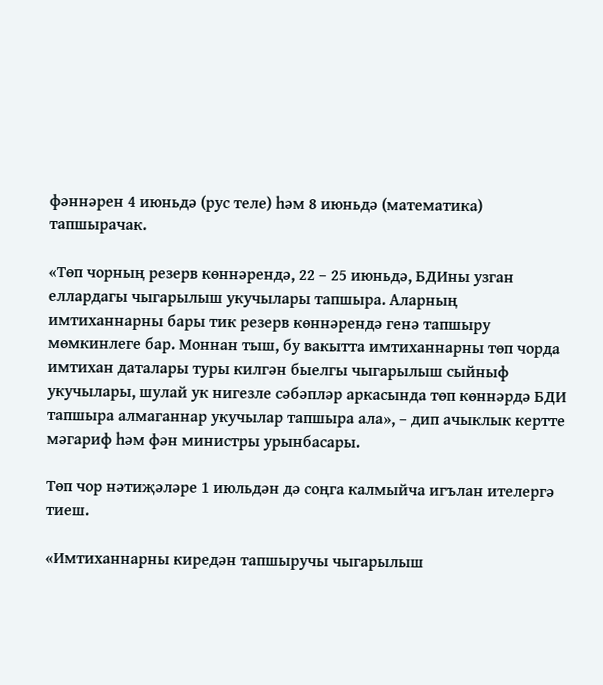фәннәрен 4 июньдә (рус теле) һәм 8 июньдә (математика) тапшырачак.

«Төп чорның резерв көннәрендә, 22 – 25 июньдә, БДИны узган еллардагы чыгарылыш укучылары тапшыра. Аларның имтиханнарны бары тик резерв көннәрендә генә тапшыру мөмкинлеге бар. Моннан тыш, бу вакытта имтиханнарны төп чорда имтихан даталары туры килгән быелгы чыгарылыш сыйныф укучылары, шулай ук нигезле сәбәпләр аркасында төп көннәрдә БДИ тапшыра алмаганнар укучылар тапшыра ала», – дип ачыклык кертте мәгариф һәм фән министры урынбасары.

Төп чор нәтиҗәләре 1 июльдән дә соңга калмыйча игълан ителергә тиеш.

«Имтиханнарны киредән тапшыручы чыгарылыш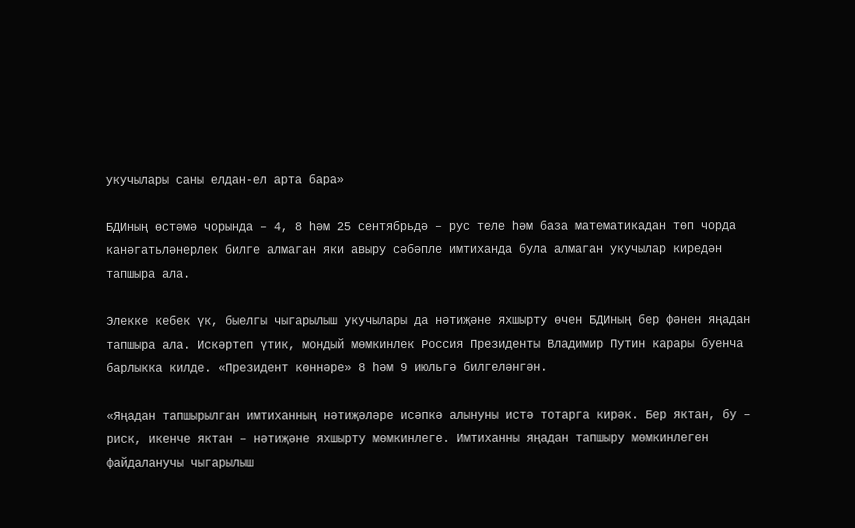укучылары саны елдан-ел арта бара»

БДИның өстәмә чорында – 4, 8 һәм 25 сентябрьдә – рус теле һәм база математикадан төп чорда канәгатьләнерлек билге алмаган яки авыру сәбәпле имтиханда була алмаган укучылар киредән тапшыра ала.

Элекке кебек үк, быелгы чыгарылыш укучылары да нәтиҗәне яхшырту өчен БДИның бер фәнен яңадан тапшыра ала. Искәртеп үтик, мондый мөмкинлек Россия Президенты Владимир Путин карары буенча барлыкка килде. «Президент көннәре» 8 һәм 9 июльгә билгеләнгән.

«Яңадан тапшырылган имтиханның нәтиҗәләре исәпкә алынуны истә тотарга кирәк. Бер яктан, бу – риск, икенче яктан – нәтиҗәне яхшырту мөмкинлеге. Имтиханны яңадан тапшыру мөмкинлеген файдаланучы чыгарылыш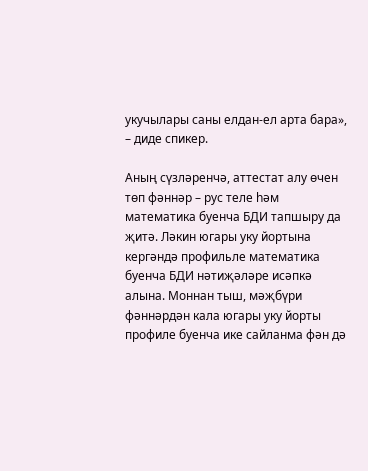укучылары саны елдан-ел арта бара», – диде спикер.

Аның сүзләренчә, аттестат алу өчен төп фәннәр – рус теле һәм математика буенча БДИ тапшыру да җитә. Ләкин югары уку йортына кергәндә профильле математика буенча БДИ нәтиҗәләре исәпкә алына. Моннан тыш, мәҗбүри фәннәрдән кала югары уку йорты профиле буенча ике сайланма фән дә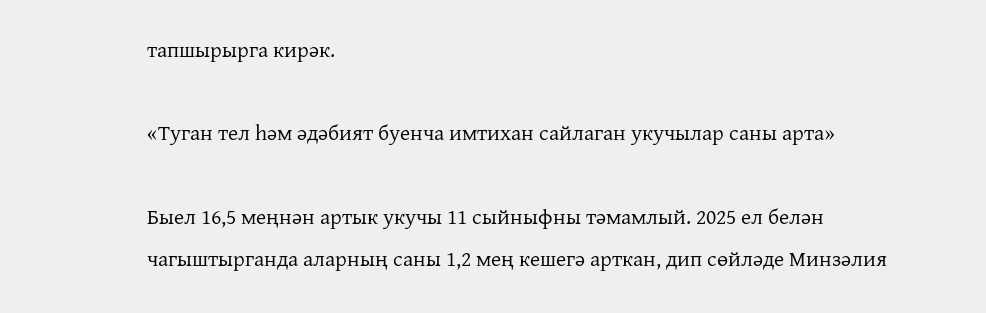тапшырырга кирәк.

«Туган тел һәм әдәбият буенча имтихан сайлаган укучылар саны арта»

Быел 16,5 меңнән артык укучы 11 сыйныфны тәмамлый. 2025 ел белән чагыштырганда аларның саны 1,2 мең кешегә арткан, дип сөйләде Минзәлия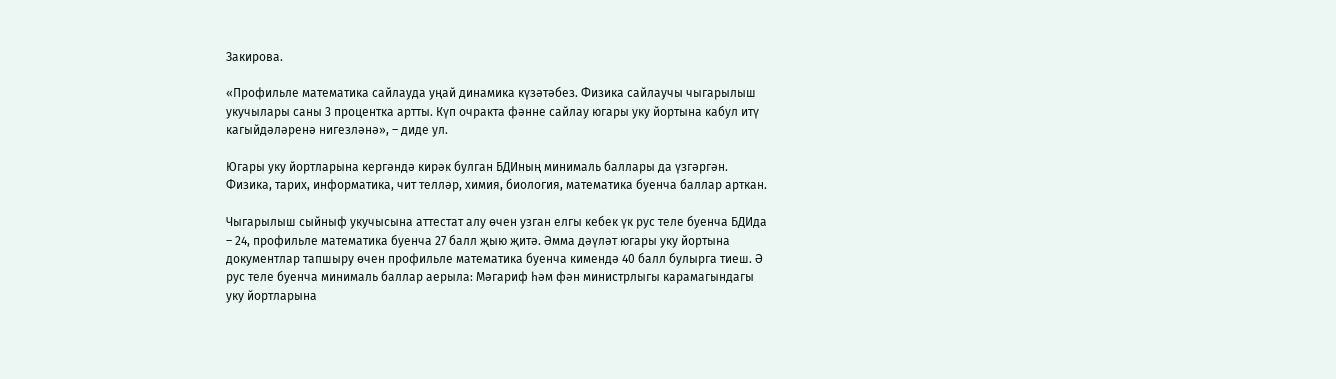Закирова.

«Профильле математика сайлауда уңай динамика күзәтәбез. Физика сайлаучы чыгарылыш укучылары саны 3 процентка артты. Күп очракта фәнне сайлау югары уку йортына кабул итү кагыйдәләренә нигезләнә», – диде ул.

Югары уку йортларына кергәндә кирәк булган БДИның минималь баллары да үзгәргән. Физика, тарих, информатика, чит телләр, химия, биология, математика буенча баллар арткан.

Чыгарылыш сыйныф укучысына аттестат алу өчен узган елгы кебек үк рус теле буенча БДИда – 24, профильле математика буенча 27 балл җыю җитә. Әмма дәүләт югары уку йортына документлар тапшыру өчен профильле математика буенча кимендә 40 балл булырга тиеш. Ә рус теле буенча минималь баллар аерыла: Мәгариф һәм фән министрлыгы карамагындагы уку йортларына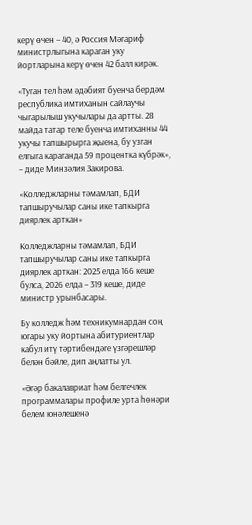керү өчен – 40, ә Россия Мәгариф министрлыгына караган уку йортларына керү өчен 42 балл кирәк.

«Туган тел һәм әдәбият буенча бердәм республика имтиханын сайлаучы чыгарылыш укучылары да артты. 28 майда татар теле буенча имтиханны 44 укучы тапшырырга җыена, бу узган елгыга караганда 59 процентка күбрәк», – диде Минзәлия Закирова.

«Колледжларны тәмамлап, БДИ тапшыручылар саны ике тапкырга диярлек арткан»

Колледжларны тәмамлап, БДИ тапшыручылар саны ике тапкырга диярлек арткан: 2025 елда 166 кеше булса, 2026 елда – 319 кеше, диде министр урынбасары.

Бу колледж һәм техникумнардан соң югары уку йортына абитуриентлар кабул итү тәртибендәге үзгәрешләр белән бәйле, дип аңлатты ул.

«Әгәр бакалавриат һәм белгечлек программалары профиле урта һөнәри белем юнәлешенә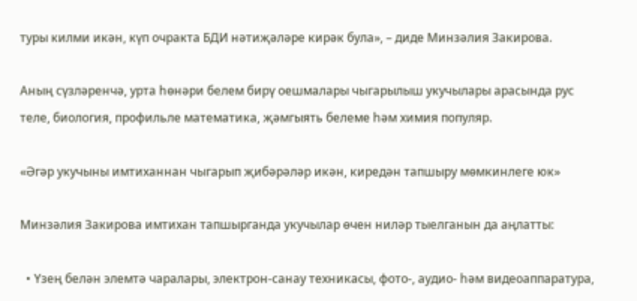туры килми икән, күп очракта БДИ нәтиҗәләре кирәк була», – диде Минзәлия Закирова.

Аның сүзләренчә, урта һөнәри белем бирү оешмалары чыгарылыш укучылары арасында рус теле, биология, профильле математика, җәмгыять белеме һәм химия популяр.

«Әгәр укучыны имтиханнан чыгарып җибәрәләр икән, киредән тапшыру мөмкинлеге юк»

Минзәлия Закирова имтихан тапшырганда укучылар өчен ниләр тыелганын да аңлатты:

  • Үзең белән элемтә чаралары, электрон-санау техникасы, фото-, аудио- һәм видеоаппаратура,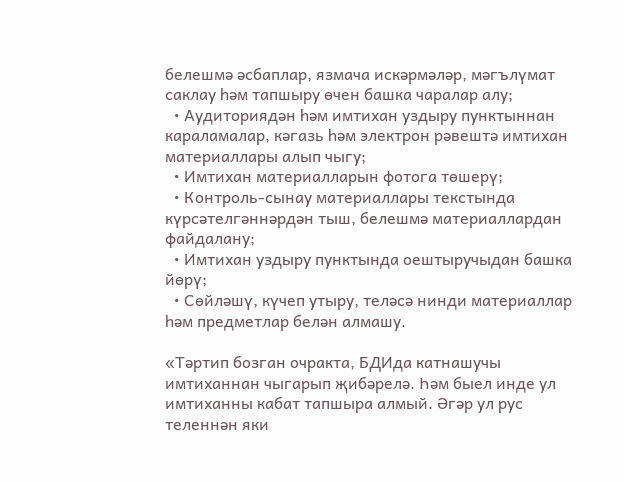белешмә әсбаплар, язмача искәрмәләр, мәгълүмат саклау һәм тапшыру өчен башка чаралар алу;
  • Аудиториядән һәм имтихан уздыру пунктыннан караламалар, кәгазь һәм электрон рәвештә имтихан материаллары алып чыгу;
  • Имтихан материалларын фотога төшерү;
  • Контроль-сынау материаллары текстында күрсәтелгәннәрдән тыш, белешмә материаллардан файдалану;
  • Имтихан уздыру пунктында оештыручыдан башка йөрү;
  • Сөйләшү, күчеп утыру, теләсә нинди материаллар һәм предметлар белән алмашу.

«Тәртип бозган очракта, БДИда катнашучы имтиханнан чыгарып җибәрелә. Һәм быел инде ул имтиханны кабат тапшыра алмый. Әгәр ул рус теленнән яки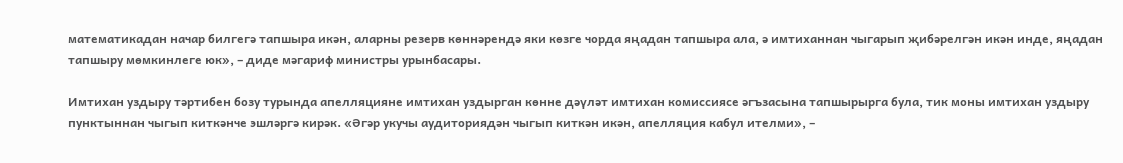математикадан начар билгегә тапшыра икән, аларны резерв көннәрендә яки көзге чорда яңадан тапшыра ала, ә имтиханнан чыгарып җибәрелгән икән инде, яңадан тапшыру мөмкинлеге юк», – диде мәгариф министры урынбасары.

Имтихан уздыру тәртибен бозу турында апелляцияне имтихан уздырган көнне дәүләт имтихан комиссиясе әгъзасына тапшырырга була, тик моны имтихан уздыру пунктыннан чыгып киткәнче эшләргә кирәк. «Әгәр укучы аудиториядән чыгып киткән икән, апелляция кабул ителми», –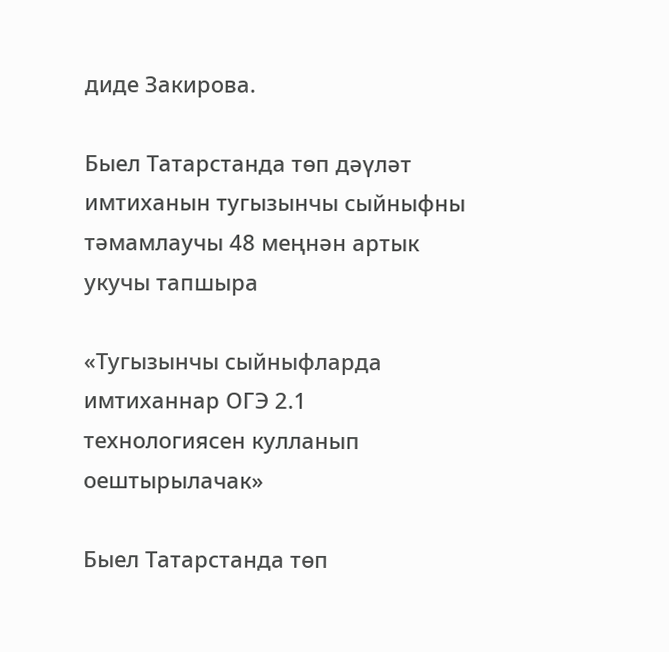диде Закирова.

Быел Татарстанда төп дәүләт имтиханын тугызынчы сыйныфны тәмамлаучы 48 меңнән артык укучы тапшыра

«Тугызынчы сыйныфларда имтиханнар ОГЭ 2.1 технологиясен кулланып оештырылачак»

Быел Татарстанда төп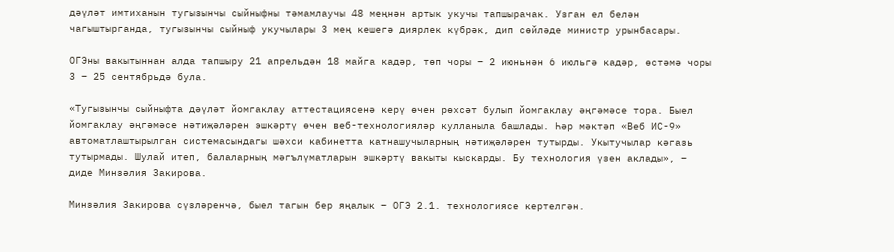дәүләт имтиханын тугызынчы сыйныфны тәмамлаучы 48 меңнән артык укучы тапшырачак. Узган ел белән чагыштырганда, тугызынчы сыйныф укучылары 3 мең кешегә диярлек күбрәк, дип сөйләде министр урынбасары.

ОГЭны вакытыннан алда тапшыру 21 апрельдән 18 майга кадәр, төп чоры – 2 июньнән 6 июльгә кадәр, өстәмә чоры 3 – 25 сентябрьдә була.

«Тугызынчы сыйныфта дәүләт йомгаклау аттестациясенә керү өчен рөхсәт булып йомгаклау әңгәмәсе тора. Быел йомгаклау әңгәмәсе нәтиҗәләрен эшкәртү өчен веб-технологияләр кулланыла башлады. Һәр мәктәп «Веб ИС-9» автоматлаштырылган системасындагы шәхси кабинетта катнашучыларның нәтиҗәләрен тутырды. Укытучылар кәгазь тутырмады. Шулай итеп, балаларның мәгълүматларын эшкәртү вакыты кыскарды. Бу технология үзен аклады», – диде Минзәлия Закирова.

Минзәлия Закирова сүзләренчә, быел тагын бер яңалык – ОГЭ 2.1. технологиясе кертелгән.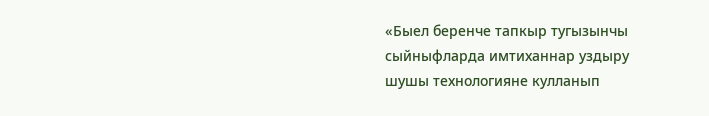«Быел беренче тапкыр тугызынчы сыйныфларда имтиханнар уздыру шушы технологияне кулланып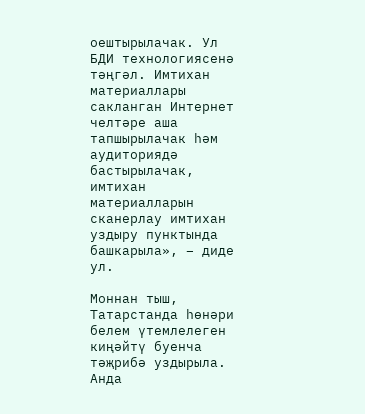оештырылачак. Ул БДИ технологиясенә тәңгәл. Имтихан материаллары сакланган Интернет челтәре аша тапшырылачак һәм аудиториядә бастырылачак, имтихан материалларын сканерлау имтихан уздыру пунктында башкарыла», – диде ул.

Моннан тыш, Татарстанда һөнәри белем үтемлелеген киңәйтү буенча тәҗрибә уздырыла. Анда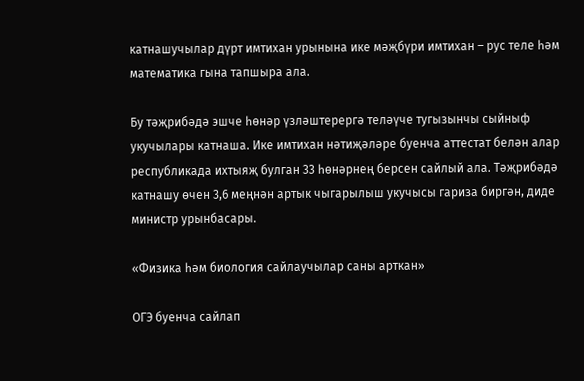катнашучылар дүрт имтихан урынына ике мәҗбүри имтихан – рус теле һәм математика гына тапшыра ала.

Бу тәҗрибәдә эшче һөнәр үзләштерергә теләүче тугызынчы сыйныф укучылары катнаша. Ике имтихан нәтиҗәләре буенча аттестат белән алар республикада ихтыяҗ булган 33 һөнәрнең берсен сайлый ала. Тәҗрибәдә катнашу өчен 3,6 меңнән артык чыгарылыш укучысы гариза биргән, диде министр урынбасары.

«Физика һәм биология сайлаучылар саны арткан»

ОГЭ буенча сайлап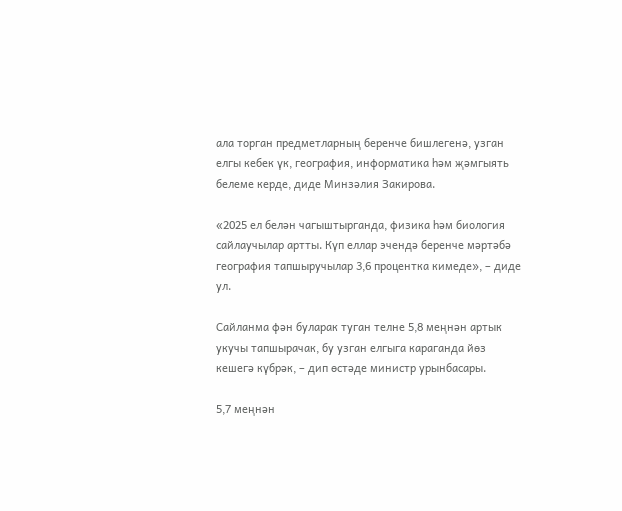ала торган предметларның беренче бишлегенә, узган елгы кебек үк, география, информатика һәм җәмгыять белеме керде, диде Минзәлия Закирова.

«2025 ел белән чагыштырганда, физика һәм биология сайлаучылар артты. Күп еллар эчендә беренче мәртәбә география тапшыручылар 3,6 процентка кимеде», – диде ул.

Сайланма фән буларак туган телне 5,8 меңнән артык укучы тапшырачак, бу узган елгыга караганда йөз кешегә күбрәк, – дип өстәде министр урынбасары.

5,7 меңнән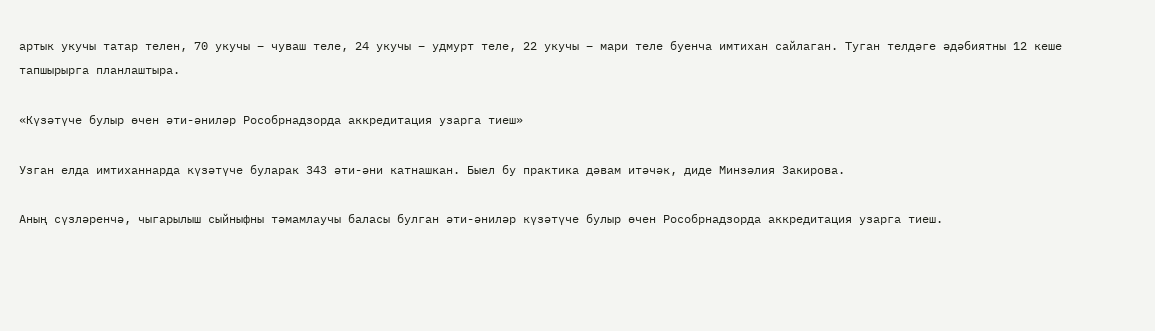артык укучы татар телен, 70 укучы – чуваш теле, 24 укучы – удмурт теле, 22 укучы – мари теле буенча имтихан сайлаган. Туган телдәге әдәбиятны 12 кеше тапшырырга планлаштыра.

«Күзәтүче булыр өчен әти-әниләр Рособрнадзорда аккредитация узарга тиеш»

Узган елда имтиханнарда күзәтүче буларак 343 әти-әни катнашкан. Быел бу практика дәвам итәчәк, диде Минзәлия Закирова.

Аның сүзләренчә, чыгарылыш сыйныфны тәмамлаучы баласы булган әти-әниләр күзәтүче булыр өчен Рособрнадзорда аккредитация узарга тиеш.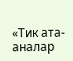«Тик ата-аналар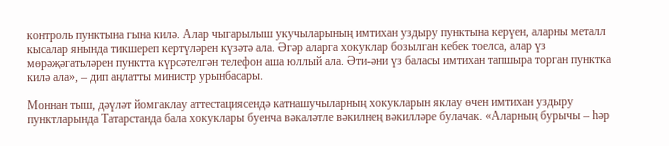контроль пунктына гына килә. Алар чыгарылыш укучыларының имтихан уздыру пунктына керүен, аларны металл кысалар янында тикшереп кертүләрен күзәтә ала. Әгәр аларга хокуклар бозылган кебек тоелса, алар үз мөрәҗәгатьләрен пунктта күрсәтелгән телефон аша юллый ала. Әти-әни үз баласы имтихан тапшыра торган пунктка килә ала», – дип аңлатты министр урынбасары.

Моннан тыш, дәүләт йомгаклау аттестациясендә катнашучыларның хокукларын яклау өчен имтихан уздыру пунктларында Татарстанда бала хокуклары буенча вәкаләтле вәкилнең вәкилләре булачак. «Аларның бурычы – һәр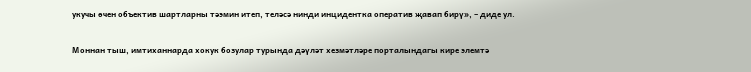укучы өчен объектив шартларны тәэмин итеп, теләсә нинди инцидентка оператив җавап бирү», – диде ул.

Моннан тыш, имтиханнарда хокук бозулар турында дәүләт хезмәтләре порталындагы кире элемтә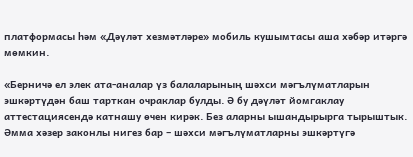платформасы һәм «Дәүләт хезмәтләре» мобиль кушымтасы аша хәбәр итәргә мөмкин.

«Берничә ел элек ата-аналар үз балаларының шәхси мәгълүматларын эшкәртүдән баш тарткан очраклар булды. Ә бу дәүләт йомгаклау аттестациясендә катнашу өчен кирәк. Без аларны ышандырырга тырыштык. Әмма хәзер законлы нигез бар – шәхси мәгълүматларны эшкәртүгә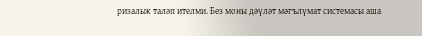ризалык таләп ителми. Без моны дәүләт мәгълүмат системасы аша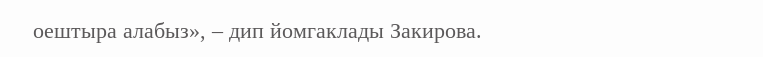оештыра алабыз», – дип йомгаклады Закирова.